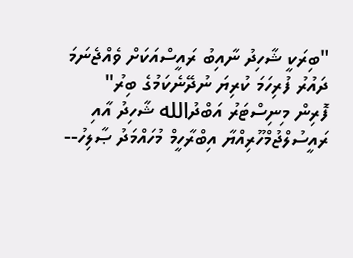"ބިރަކީ ޝާހިދު ނާއިބު ރައީސްއަކަށް ވެއްޖެނަމަ ދައުރު ފުރިހަމަ ކުރިޔަ ނުދޭނެކަމުގެ ބިރު"
ފޮރިން މިނިސްޓަރު އަބްދުالله ޝާހިދު އާއި ރައީސުލްޖުމްހޫރިއްޔާ އިބްރާހީމް މުހައްމަދު ޞާލިހު--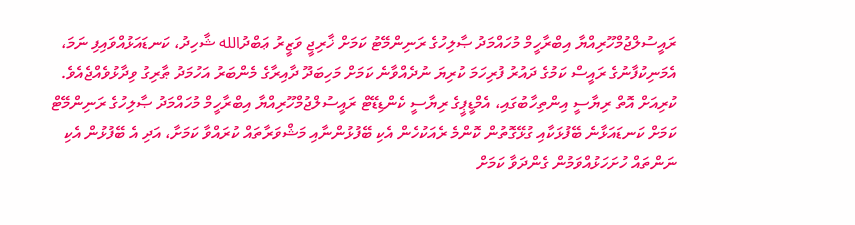ރައީސުލްޖުމްހޫރިއްޔާ އިބްރާހީމް މުހައްމަދު ޞާލިހުގެ ރަނިންމޭޓު ކަމަށް ޚާރިޖީ ވަޒީރު ޢަބްދުالله ޝާހިދު، ކަނޑައަޅުއްވައިފި ނަމަ، އެމަނިކުފާނުގެ ރައީސް ކަމުގެ ދައުރު ފުރިހަމަ ކުރިޔަ ނުދެއްވާނެ ކަމަށް މަހިބަދޫ ދާއިރާގެ މެންބަރު އަހުމަދު ޠާރިގު ވިދާޅުވެއްޖެއެވެ.
ކުރިއަށް އޮތް ރިޔާސީ އިންތިހާބުގައި، އެމްޑީޕީގެ ރިޔާސީ ކެންޑިޑޭޓް ރައީސުލްޖުމްހޫރިއްޔާ އިބްރާހީމް މުހައްމަދު ޞާލިހުގެ ރަނިންމޭޓް ކަމަށް ކަނޑައަޅާނެ ބޭފުޅަކާއި ގުޅޭގޮތުން ކޮންމެ ރެއަކުހެން އެކި ބޭފުޅުންނާއި މަޝްވަރާތައް ކުރައްވާ ކަމަށާ، އަދި އެ ބޭފުޅުން އެކި ނަންތައް ހުށަހަޅުއްވަމުން ގެންދަވާ ކަމަށް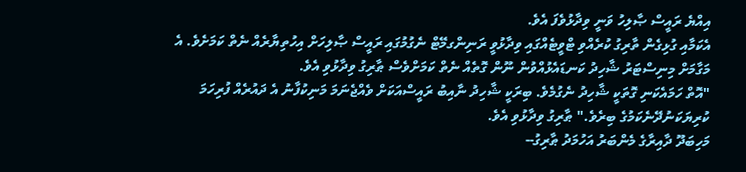އިއްޔެ ރައީސް ޞާލިހު ވަނީ ވިދާޅުވެފަ އެވެ.
އެކަމާއި ގުޅިގެން ތާރިގު ކުރެއްވި ޓްވީޓެއްގައި ވިދާޅުވީ ރަނިންގމޭޓް ނެގުމުގައި ރައީސް ޞާލިހަށް އިހުތިޔާރެއް ނެތް ކަމަށެވެ. އެ މަގާމަށް މިނިސްޓަރު ޝާހިދު ކަނޑައެޅުއްވުން ނޫން ގޮތެއް ނެތް ކަމަށްވެސް ޠާރިގު ވިދާޅުވި އެވެ.
"އޮތް ހަމައެކަނި ގޮތަކީ ޝާހިދު ނެގުމެވެ. ބިރަކީ ޝާހިދު ނާއިބު ރައީސްއަކަށް ވެއްޖެނަމަ މަނިކުފާނު އެ ދައުރެއް ފުރިހަމަ ކުރިޔަކަނުދޭނެކަމުގެ ބިރެވެ." ޠާރިގު ވިދާޅުވި އެވެ.
މަހިބަދޫ ދާއިރާގެ މެންބަރު އަހުމަދު ޠާރިގު--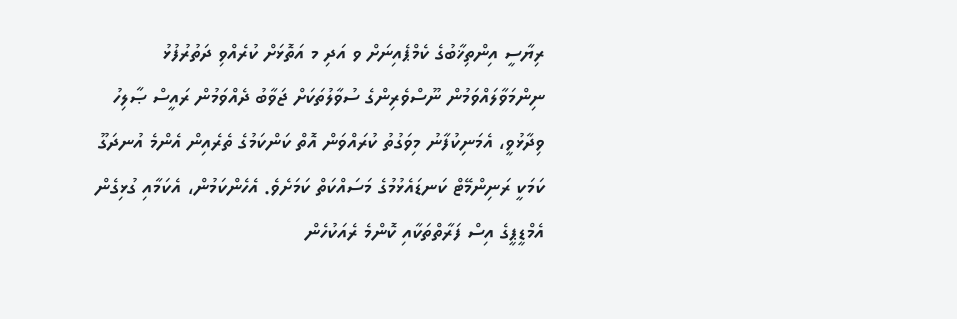ރިޔާސީ އިންތިޚާބުގެ ކެމްޕެއިނަށް ވ އަދި މ އަތޮޅަށް ކުރެއްވި ދަތުރުފުޅު ނިންމަވާލައްވަމުން ނޫސްވެރިންގެ ސުވާލުތަކަށް ޖަވާބު ދެއްވަމުން ރައީސް ޞާލިހު ވިދާޅުވީ، އެމަނިކުފާނު މިވަގުތު ކުރައްވަން އޮތް ކަންކަމުގެ ތެރެއިން އެންމެ އުނދަގޫ ކަމަކީ ރަނިންމޭޓް ކަނޑައެޅުމުގެ މަސައްކަތް ކަމަށެވެ. އެހެންކަމުން، އެކަމާއި ގުޅިގެން އެމްޑީޕީގެ އިސް ފަރާތްތަކާއި ކޮންމެ ރެއަކުހެން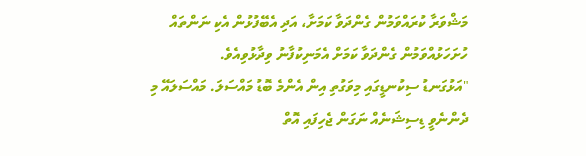މަޝްވަރާ ކުރައްވަމުން ގެންދަވާ ކަމަށާ، އަދި އެބޭފުޅުން އެކި ނަންތައް ހުށަހަޅުއްވަމުން ގެންދަވާ ކަމަށް އެމަނިކުފާނު ވިދާޅުވިއެވެ.
"އަޅުގަނޑު ސިކުނޑީގައި މިވަގުތި އިން އެންމެ ބޮޑު މައްސަލަ. މައްސަލައޭ މި ދެންނެވީ ޑިސިޝަނެއް ނަގަން ޖެހިފައި އޮތް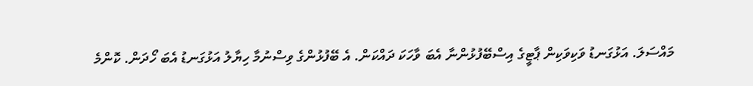މައްސަލަ. އަޅުގަނޑު ވަކިވަކިން ޕާޓީގެ އިސްބޭފުޅުންނާ އެބަ ވާހަކަ ދައްކަން. އެ ބޭފުޅުންގެ ވިސްނުމާ ހިޔާލު އަޅުގަނޑު އެބަ ހޯދަން. ކޮންމެ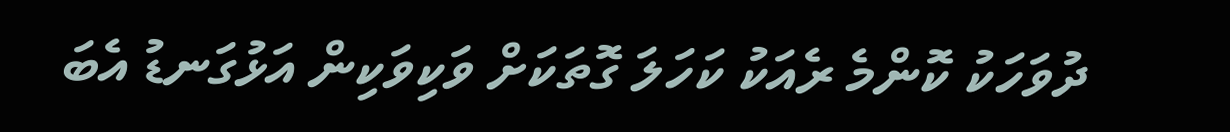ދުވަހަކު ކޮންމެ ރެއަކު ކަހަލަ ގޮތަކަށް ވަކިވަކިން އަޅުގަނޑު އެބަ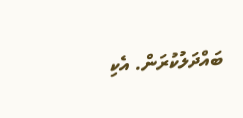ބައްދަލުކުރަން. އެކި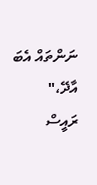ނަންތައް އެބަ އާދޭ،"  ރައީސް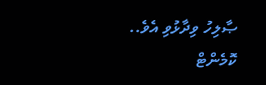ޞާލިހު ވިދާޅުވި އެވެ..
ކޮމެންޓް